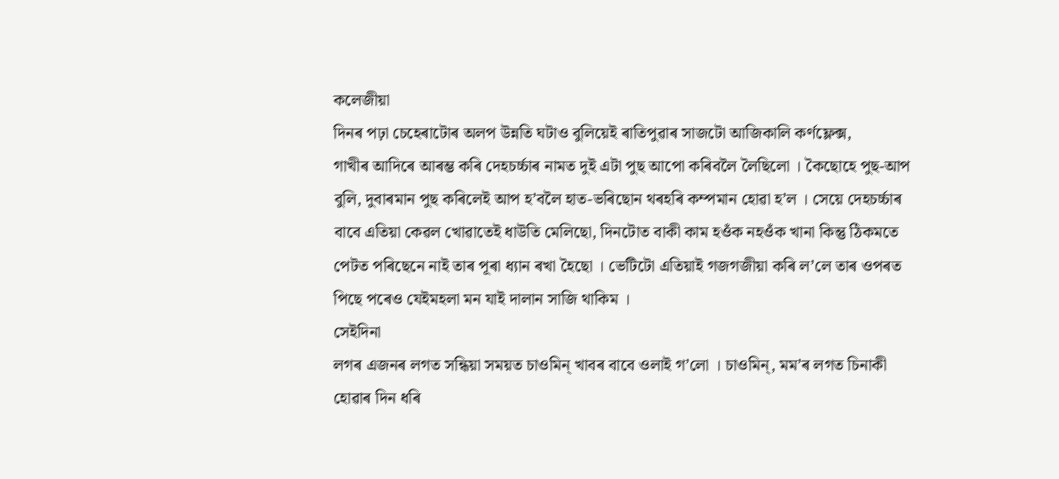কলেজীয়া
দিনৰ পঢ়া চেহেৰাটোৰ অলপ উন্নতি ঘটাও বুলিয়েই ৰাতিপুৱাৰ সাজটো আজিকালি কৰ্ণফ্লেক্স,
গাখীৰ আদিৰে আৰম্ভ কৰি দেহচৰ্চ্চাৰ নামত দুই এটা পুছ আপো কৰিবলৈ লৈছিলো । কৈছোহে পুছ-আপ
বুলি, দুবাৰমান পুছ কৰিলেই আপ হ’বলৈ হাত-ভৰিছোন থৰহৰি কম্পমান হোৱা হ’ল । সেয়ে দেহচৰ্চ্চাৰ
বাবে এতিয়া কেৱল খোৱাতেই ধাউতি মেলিছো, দিনটোত বাকী কাম হওঁক নহওঁক খানা কিন্তু ঠিকমতে
পেটত পৰিছেনে নাই তাৰ পূৰা ধ্যান ৰখা হৈছো । ভেটিটো এতিয়াই গজগজীয়া কৰি ল’লে তাৰ ওপৰত
পিছে পৰেও যেইমহলা মন যাই দালান সাজি থাকিম ।
সেইদিনা
লগৰ এজনৰ লগত সন্ধিয়া সময়ত চাওমিন্ খাবৰ বাবে ওলাই গ’লো । চাওমিন্, মম’ৰ লগত চিনাকী
হোৱাৰ দিন ধৰি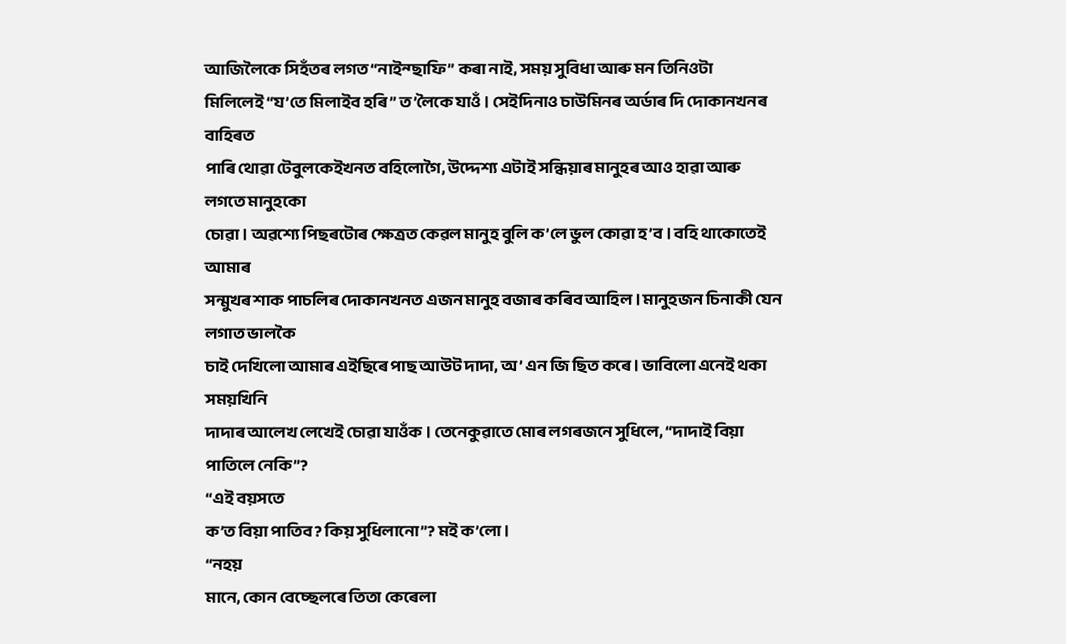আজিলৈকে সিহঁতৰ লগত “নাইন্ছাফি” কৰা নাই, সময় সুবিধা আৰু মন তিনিওটা
মিলিলেই “য’তে মিলাইব হৰি” ত’লৈকে যাওঁ । সেইদিনাও চাউমিনৰ অৰ্ডাৰ দি দোকানখনৰ বাহিৰত
পাৰি থোৱা টেবুলকেইখনত বহিলোগৈ, উদ্দেশ্য এটাই সন্ধিয়াৰ মানুহৰ আও হাৱা আৰু লগতে মানুহকো
চোৱা । অৱশ্যে পিছৰটোৰ ক্ষেত্রত কেৱল মানুহ বুলি ক’লে ভুল কোৱা হ’ব । বহি থাকোতেই আমাৰ
সন্মুখৰ শাক পাচলিৰ দোকানখনত এজন মানুহ বজাৰ কৰিব আহিল । মানুহজন চিনাকী যেন লগাত ভালকৈ
চাই দেখিলো আমাৰ এইছিৰে পাছ আউট দাদা, অ’ এন জি ছিত কৰে । ভাবিলো এনেই থকা সময়খিনি
দাদাৰ আলেখ লেখেই চোৱা যাওঁক । তেনেকুৱাতে মোৰ লগৰজনে সুধিলে, “দাদাই বিয়া পাতিলে নেকি”?
“এই বয়সতে
ক’ত বিয়া পাতিব? কিয় সুধিলানো”? মই ক’লো ।
“নহয়
মানে, কোন বেচ্ছেলৰে তিতা কেৰেলা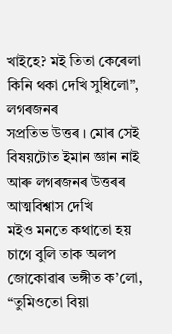খাইহে? মই তিতা কেৰেলা কিনি থকা দেখি সুধিলো”, লগৰজনৰ
সপ্রতিভ উত্তৰ । মোৰ সেই বিষয়টোত ইমান জ্ঞান নাই আৰু লগৰজনৰ উত্তৰৰ আত্মবিশ্বাস দেখি
মইও মনতে কথাতো হয় চাগে বুলি তাক অলপ জোকোৱাৰ ভঙ্গীত ক’লো, “তুমিওতো বিয়া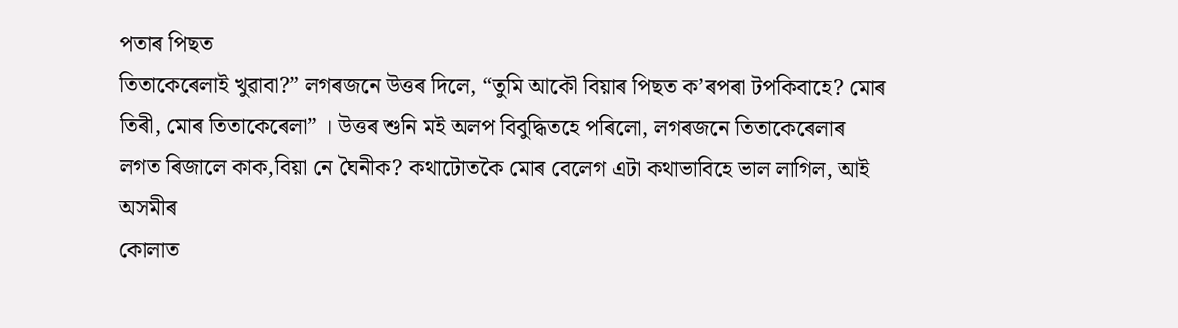পতাৰ পিছত
তিতাকেৰেলাই খুৱাবা?” লগৰজনে উত্তৰ দিলে, “তুমি আকৌ বিয়াৰ পিছত ক’ৰপৰা টপকিবাহে? মোৰ
তিৰী, মোৰ তিতাকেৰেলা” । উত্তৰ শুনি মই অলপ বিবুদ্ধিতহে পৰিলো, লগৰজনে তিতাকেৰেলাৰ
লগত ৰিজালে কাক,বিয়া নে ঘৈনীক? কথাটোতকৈ মোৰ বেলেগ এটা কথাভাবিহে ভাল লাগিল, আই অসমীৰ
কোলাত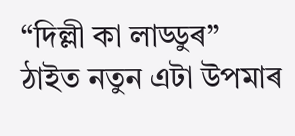“দিল্লী কা লাড্ডুৰ” ঠাইত নতুন এটা উপমাৰ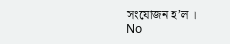সংযোজন হ’ল ।
No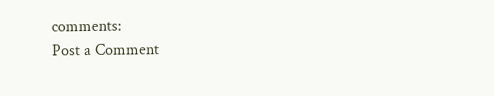comments:
Post a Comment